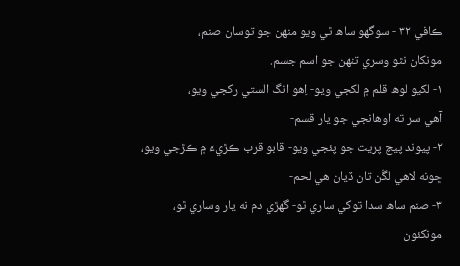ڪافي ۳۲ - سوگھو ساھ ٿي ويو منھن جو توسان صنم،
مونکان نٿو وسري تنھن جو اسم جسم.
۱- لکيو لوھ قلم ۾ لکجي ويو- اِھو انگ الستي رکجي ويو،
آھي سر ته اوھانجي جو يار قسم-
۲- پيوند پيچ پريت جو پئجي ويو- قابو قرب ڪڙيءَ ۾ ڪڙجي ويو،
ڇونه لاھي لڱن تان ڏيان ھي لحم-
۳- صنم ساھ سدا توکي ساري ٿو- گھڙي دم نه يار وساري ٿو،
مونکئون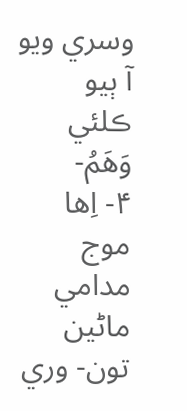وسري ويو آ ٻيو ڪلئي وَھَمُ-
۴- اِھا موج مدامي ماڻين تون- وري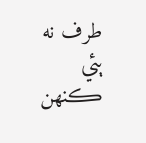طرف نه ٻئي ڪنھن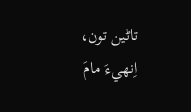تاڻين تون،
اِنھيءَ مامَ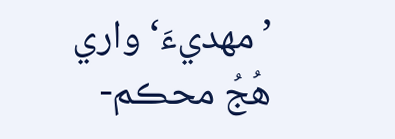’مھديءَ‘ واري ھُجُ محڪم-